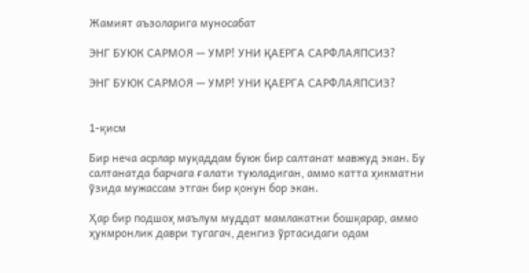Жамият аъзоларига муносабат

ЭНГ БУЮК САРМОЯ — УМР! УНИ ҚАЕРГА САРФЛАЯПСИЗ?

ЭНГ БУЮК САРМОЯ — УМР! УНИ ҚАЕРГА САРФЛАЯПСИЗ?


1-қисм

Бир неча асрлар муқаддам буюк бир салтанат мавжуд экан. Бу салтанатда барчага ғалати туюладиган, аммо катта ҳикматни ўзида мужассам этган бир қонун бор экан.

Ҳар бир подшоҳ маълум муддат мамлакатни бошқарар, аммо ҳукмронлик даври тугагач, денгиз ўртасидаги одам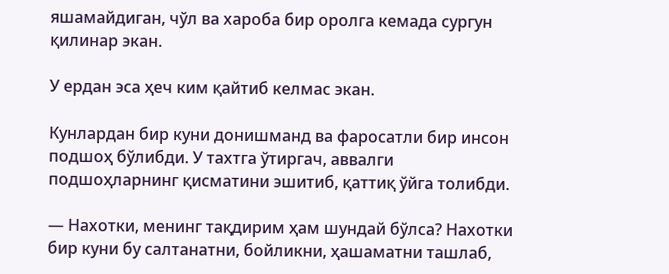яшамайдиган, чўл ва хароба бир оролга кемада сургун қилинар экан.

У ердан эса ҳеч ким қайтиб келмас экан.

Кунлардан бир куни донишманд ва фаросатли бир инсон подшоҳ бўлибди. У тахтга ўтиргач, аввалги подшоҳларнинг қисматини эшитиб, қаттиқ ўйга толибди.

— Нахотки, менинг тақдирим ҳам шундай бўлса? Нахотки бир куни бу салтанатни, бойликни, ҳашаматни ташлаб,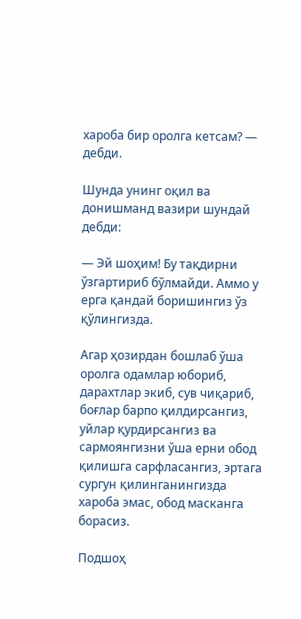хароба бир оролга кетсам? — дебди.

Шунда унинг оқил ва донишманд вазири шундай дебди:

— Эй шоҳим! Бу тақдирни ўзгартириб бўлмайди. Аммо у ерга қандай боришингиз ўз қўлингизда.

Агар ҳозирдан бошлаб ўша оролга одамлар юбориб, дарахтлар экиб, сув чиқариб, боғлар барпо қилдирсангиз, уйлар қурдирсангиз ва сармоянгизни ўша ерни обод қилишга сарфласангиз, эртага сургун қилинганингизда хароба эмас, обод масканга борасиз.

Подшоҳ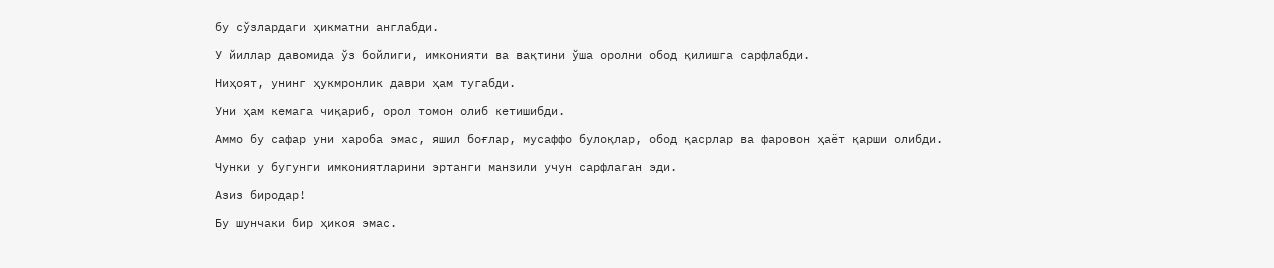бу сўзлардаги ҳикматни англабди.

У йиллар давомида ўз бойлиги, имконияти ва вақтини ўша оролни обод қилишга сарфлабди.

Ниҳоят, унинг ҳукмронлик даври ҳам тугабди.

Уни ҳам кемага чиқариб, орол томон олиб кетишибди.

Аммо бу сафар уни хароба эмас, яшил боғлар, мусаффо булоқлар, обод қасрлар ва фаровон ҳаёт қарши олибди.

Чунки у бугунги имкониятларини эртанги манзили учун сарфлаган эди.

Азиз биродар!

Бу шунчаки бир ҳикоя эмас.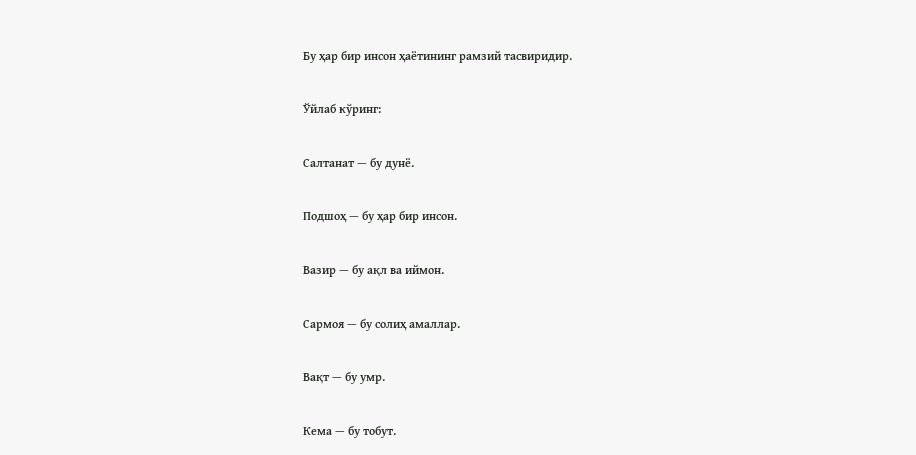Бу ҳар бир инсон ҳаётининг рамзий тасвиридир.

Ўйлаб кўринг:

Салтанат — бу дунё.

Подшоҳ — бу ҳар бир инсон.

Вазир — бу ақл ва иймон.

Сармоя — бу солиҳ амаллар.

Вақт — бу умр.

Кема — бу тобут.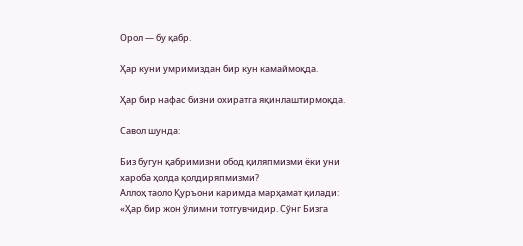Орол — бу қабр.

Ҳар куни умримиздан бир кун камаймоқда.

Ҳар бир нафас бизни охиратга яқинлаштирмоқда.

Савол шунда:

Биз бугун қабримизни обод қиляпмизми ёки уни хароба ҳолда қолдиряпмизми?
Аллоҳ таоло Қуръони каримда марҳамат қилади: «Ҳар бир жон ўлимни тотгувчидир. Сўнг Бизга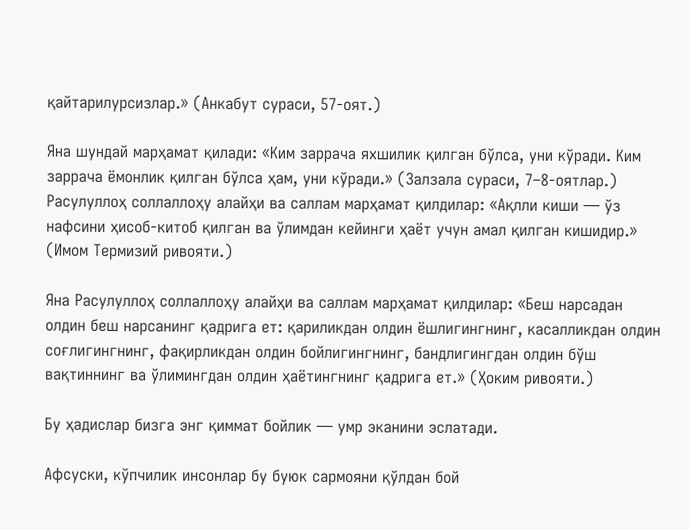қайтарилурсизлар.» (Анкабут сураси, 57-оят.)

Яна шундай марҳамат қилади: «Ким заррача яхшилик қилган бўлса, уни кўради. Ким заррача ёмонлик қилган бўлса ҳам, уни кўради.» (Залзала сураси, 7–8-оятлар.)
Расулуллоҳ соллаллоҳу алайҳи ва саллам марҳамат қилдилар: «Ақлли киши — ўз нафсини ҳисоб-китоб қилган ва ўлимдан кейинги ҳаёт учун амал қилган кишидир.» (Имом Термизий ривояти.)

Яна Расулуллоҳ соллаллоҳу алайҳи ва саллам марҳамат қилдилар: «Беш нарсадан олдин беш нарсанинг қадрига ет: қариликдан олдин ёшлигингнинг, касалликдан олдин соғлигингнинг, фақирликдан олдин бойлигингнинг, бандлигингдан олдин бўш вақтиннинг ва ўлимингдан олдин ҳаётингнинг қадрига ет.» (Ҳоким ривояти.)

Бу ҳадислар бизга энг қиммат бойлик — умр эканини эслатади.

Афсуски, кўпчилик инсонлар бу буюк сармояни қўлдан бой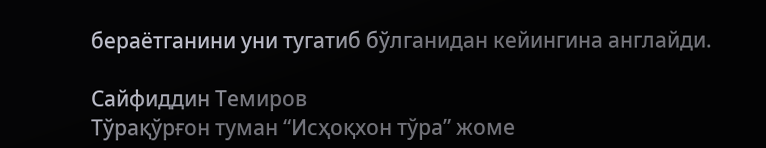бераётганини уни тугатиб бўлганидан кейингина англайди.

Сайфиддин Темиров
Тўрақўрғон туман “Исҳоқхон тўра” жоме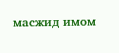масжид имом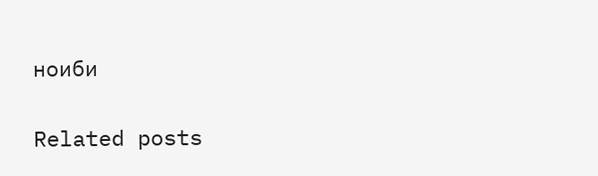ноиби

Related posts